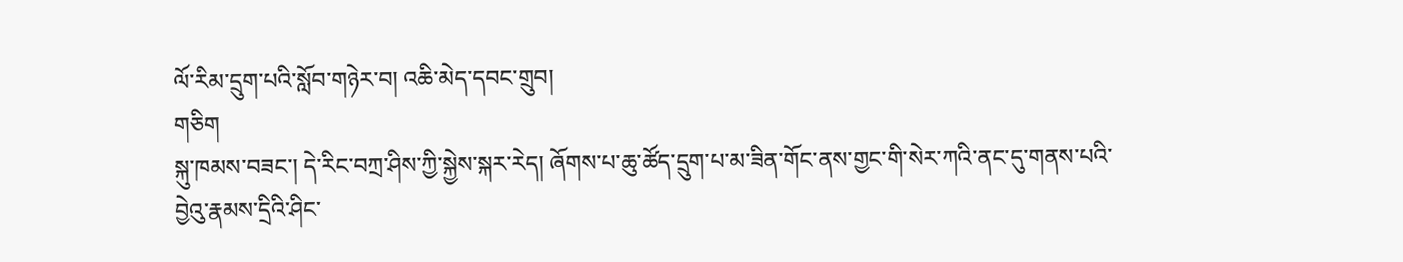ལོ་རིམ་དྲུག་པའི་སློབ་གཉེར་བ། འཆི་མེད་དབང་གྲུབ།
གཅིག
སྐུ་ཁམས་བཟང་། དེ་རིང་བཀྲ་ཤིས་ཀྱི་སྐྱེས་སྐར་རེད། ཞོགས་པ་ཆུ་ཚོད་དྲུག་པ་མ་ཟིན་གོང་ནས་གྱང་གི་སེར་ཀའི་ནང་དུ་གནས་པའི་བྱེའུ་རྣམས་དྲིའི་ཤིང་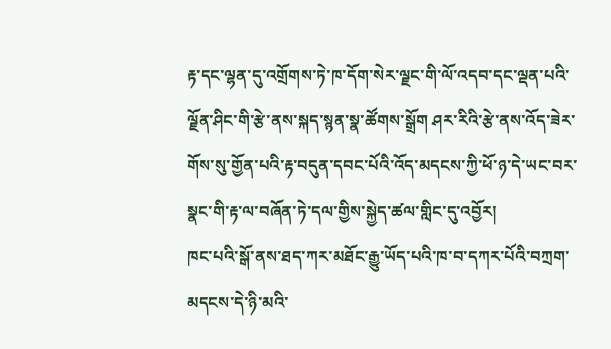རྟ་དང་ལྷན་དུ་འགྲོགས་ཏེ་ཁ་དོག་སེར་ལྗང་གི་ལོ་འདབ་དང་ལྡན་པའི་ལྗོན་ཤིང་གི་རྩེ་ནས་སྐད་སྙན་སྣ་ཚོགས་སྒྲོག ཤར་རིའི་རྩེ་ནས་འོད་ཟེར་གོས་སུ་གྱོན་པའི་རྟ་བདུན་དབང་པོའི་འོད་མདངས་ཀྱི་ཕོ་ཉ་དེ་ཡང་བར་སྣང་གི་རྟ་ལ་བཞོན་ཏེ་དལ་གྱིས་སྐྱེད་ཚལ་གླིང་དུ་འབྱོར།
ཁང་པའི་སྒོ་ནས་ཐད་ཀར་མཐོང་རྒྱུ་ཡོད་པའི་ཁ་བ་དཀར་པོའི་བཀྲག་མདངས་དེ་ཉི་མའི་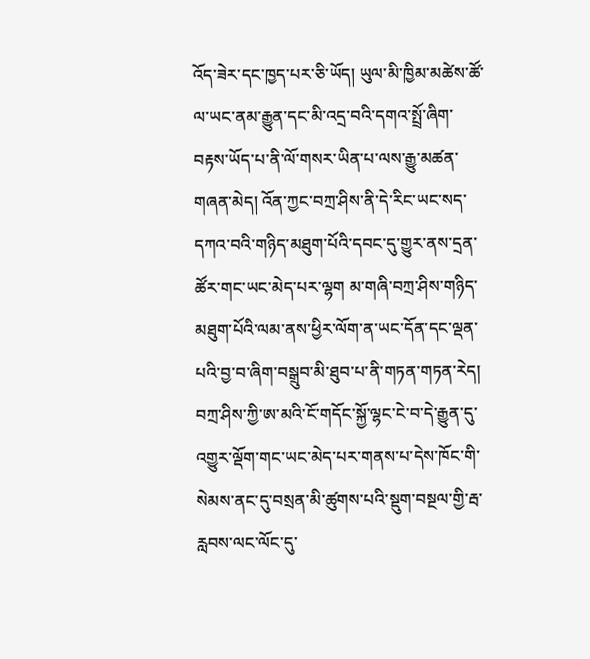འོད་ཟེར་དང་ཁྱད་པར་ཅི་ཡོད། ཡུལ་མི་ཁྱིམ་མཚེས་ཚོ་ལ་ཡང་ནམ་རྒྱུན་དང་མི་འདྲ་བའི་དགའ་སྤྲོ་ཞིག་བརྟས་ཡོད་པ་ནི་ལོ་གསར་ཡིན་པ་ལས་རྒྱུ་མཚན་གཞན་མེད། འོན་ཀྱང་བཀྲ་ཤིས་ནི་དེ་རིང་ཡང་སད་དཀའ་བའི་གཉིད་མཐུག་པོའི་དབང་དུ་གྱུར་ནས་དྲན་ཚོར་གང་ཡང་མེད་པར་ལྷག མ་གཞི་བཀྲ་ཤིས་གཉིད་མཐུག་པོའི་ལམ་ནས་ཕྱིར་ལོག་ན་ཡང་དོན་དང་ལྡན་པའི་བྱ་བ་ཞིག་བསྒྲུབ་མི་ཐུབ་པ་ནི་གཏན་གཏན་རེད། བཀྲ་ཤིས་ཀྱི་ཨ་མའི་ངོ་གདོང་སྐྱོ་ལྷང་ངེ་བ་དེ་རྒྱུན་དུ་འགྱུར་ལྡོག་གང་ཡང་མེད་པར་གནས་པ་དེས་ཁོང་གི་སེམས་ནང་དུ་བསྲན་མི་ཚུགས་པའི་སྡུག་བསྔལ་གྱི་རྦ་རླབས་ལང་ལོང་དུ་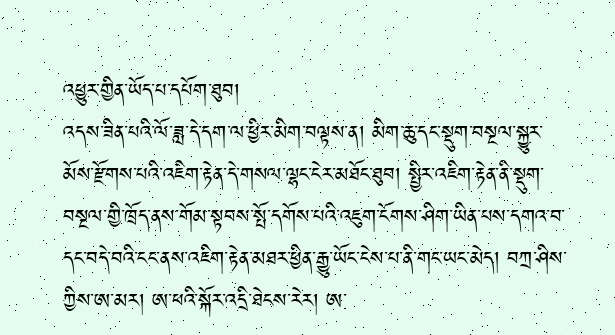འཕྱུར་གྱིན་ཡོད་པ་དཔོག་ཐུབ།
འདས་ཟིན་པའི་ལོ་ཟླ་དེ་དག་ལ་ཕྱིར་མིག་བལྟས་ན། མིག་ཆུ་དང་སྡུག་བསྔལ་སྐྱུར་མོས་རྫོགས་པའི་འཇིག་རྟེན་དེ་གསལ་ལྷང་ངེར་མཐོང་ཐུབ། སྤྱིར་འཇིག་རྟེན་ནི་སྡུག་བསྔལ་གྱི་ཁྲོད་ནས་གོམ་སྟབས་སྤོ་དགོས་པའི་འཇུག་ངོགས་ཤིག་ཡིན་པས་དགའ་བ་དང་བདེ་བའི་ངང་ནས་འཇིག་རྟེན་མཐར་ཕྱིན་རྒྱུ་ཡོང་ངེས་པ་ནི་གང་ཡང་མེད། བཀྲ་ཤིས་ཀྱིས་ཨ་མར། ཨ་ཕའི་སྐོར་འདྲི་ཐེངས་རེར། ཨ་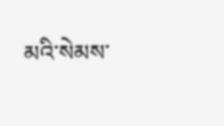མའི་སེམས་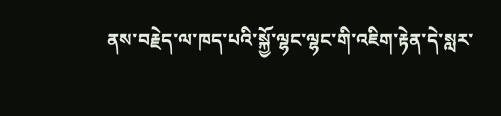ནས་བརྗེད་ལ་ཁད་པའི་སྐྱོ་ལྷང་ལྷང་གི་འཇིག་རྟེན་དེ་སླར་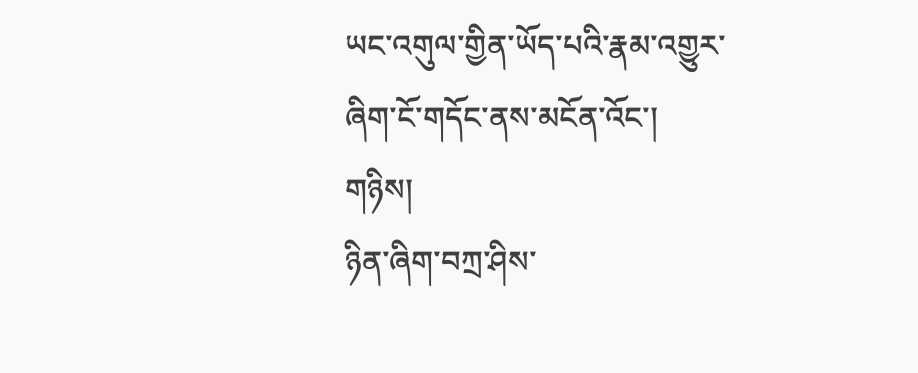ཡང་འགུལ་གྱིན་ཡོད་པའི་རྣམ་འགྱུར་ཞིག་ངོ་གདོང་ནས་མངོན་འོང་།
གཉིས།
ཉིན་ཞིག་བཀྲ་ཤིས་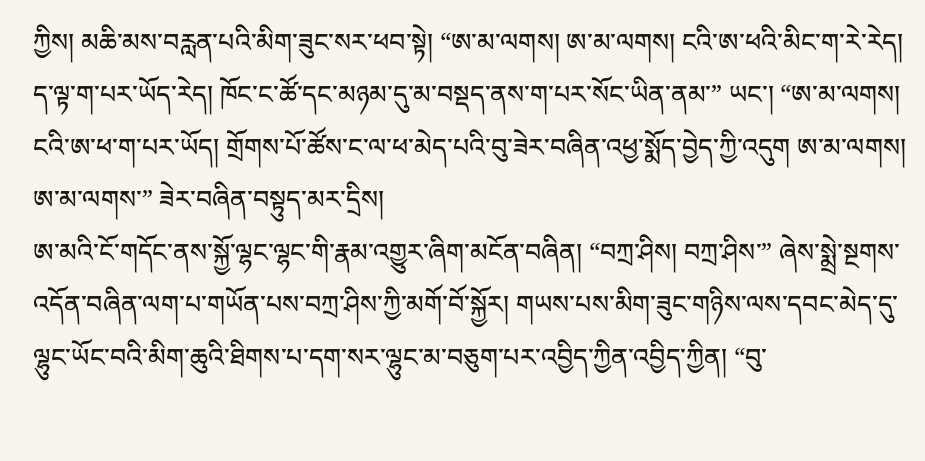ཀྱིས། མཆི་མས་བརླན་པའི་མིག་ཟུང་སར་ཕབ་སྟེ། “ཨ་མ་ལགས། ཨ་མ་ལགས། ངའི་ཨ་ཕའི་མིང་ག་རེ་རེད། ད་ལྟ་ག་པར་ཡོད་རེད། ཁོང་ང་ཚོ་དང་མཉམ་དུ་མ་བསྡད་ནས་ག་པར་སོང་ཡིན་ནམ་” ཡང་། “ཨ་མ་ལགས། ངའི་ཨ་ཕ་ག་པར་ཡོད། གྲོགས་པོ་ཚོས་ང་ལ་ཕ་མེད་པའི་བུ་ཟེར་བཞིན་འཕྱ་སྨོད་བྱེད་ཀྱི་འདུག ཨ་མ་ལགས། ཨ་མ་ལགས་” ཟེར་བཞིན་བསྟུད་མར་དྲིས།
ཨ་མའི་ངོ་གདོང་ནས་སྐྱོ་ལྷང་ལྷང་གི་རྣམ་འགྱུར་ཞིག་མངོན་བཞིན། “བཀྲ་ཤིས། བཀྲ་ཤིས་” ཞེས་སྨྲེ་སྔགས་འདོན་བཞིན་ལག་པ་གཡོན་པས་བཀྲ་ཤིས་ཀྱི་མགོ་བོ་སྐྱོར། གཡས་པས་མིག་ཟུང་གཉིས་ལས་དབང་མེད་དུ་ལྷུང་ཡོང་བའི་མིག་ཆུའི་ཐིགས་པ་དག་སར་ལྷུང་མ་བཅུག་པར་འབྱིད་ཀྱིན་འབྱིད་ཀྱིན། “བུ་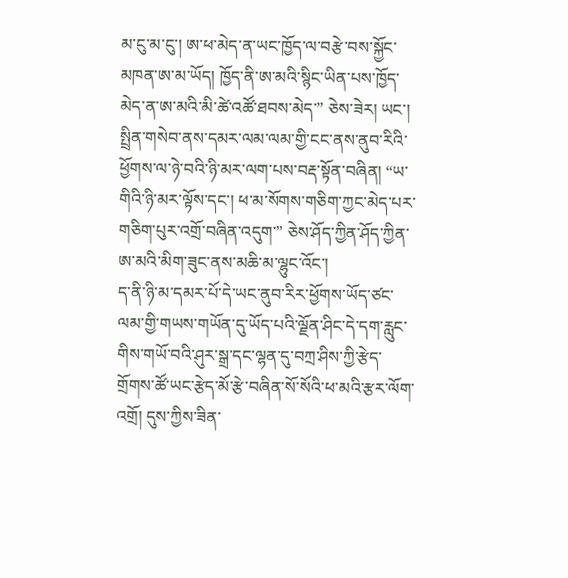མ་ངུ་མ་ངུ་། ཨ་ཕ་མེད་ན་ཡང་ཁྱོད་ལ་བརྩེ་བས་སྐྱོང་མཁན་ཨ་མ་ཡོད། ཁྱོད་ནི་ཨ་མའི་སྙིང་ཡིན་པས་ཁྱོད་མེད་ན་ཨ་མའི་མི་ཚེ་འཚོ་ཐབས་མེད་” ཅེས་ཟེར། ཡང་། སྤྲིན་གསེབ་ནས་དམར་ལམ་ལམ་གྱི་ངང་ནས་ནུབ་རིའི་ཕྱོགས་ལ་ཉེ་བའི་ཉི་མར་ལག་པས་བརྡ་སྟོན་བཞིན། “ཡ་གིའི་ཉི་མར་ལྟོས་དང་། ཕ་མ་སོགས་གཅིག་ཀྱང་མེད་པར་གཅིག་པུར་འགྲོ་བཞིན་འདུག་” ཅེས་ཤོད་ཀྱིན་ཤོད་ཀྱིན་ཨ་མའི་མིག་ཟུང་ནས་མཆི་མ་ལྷུང་འོང་།
ད་ནི་ཉི་མ་དམར་པོ་དེ་ཡང་ནུབ་རིར་ཕྱོགས་ཡོད་ཙང་ལམ་གྱི་གཡས་གཡོན་དུ་ཡོད་པའི་ལྗོན་ཤིང་དེ་དག་རླུང་གིས་གཡོ་བའི་ཤུར་སྒྲ་དང་ལྷན་དུ་བཀྲ་ཤིས་ཀྱི་རྩེད་གྲོགས་ཚོ་ཡང་རྩེད་མོ་རྩེ་བཞིན་སོ་སོའི་ཕ་མའི་རྩར་ལོག་འགྲོ། དུས་ཀྱིས་ཟིན་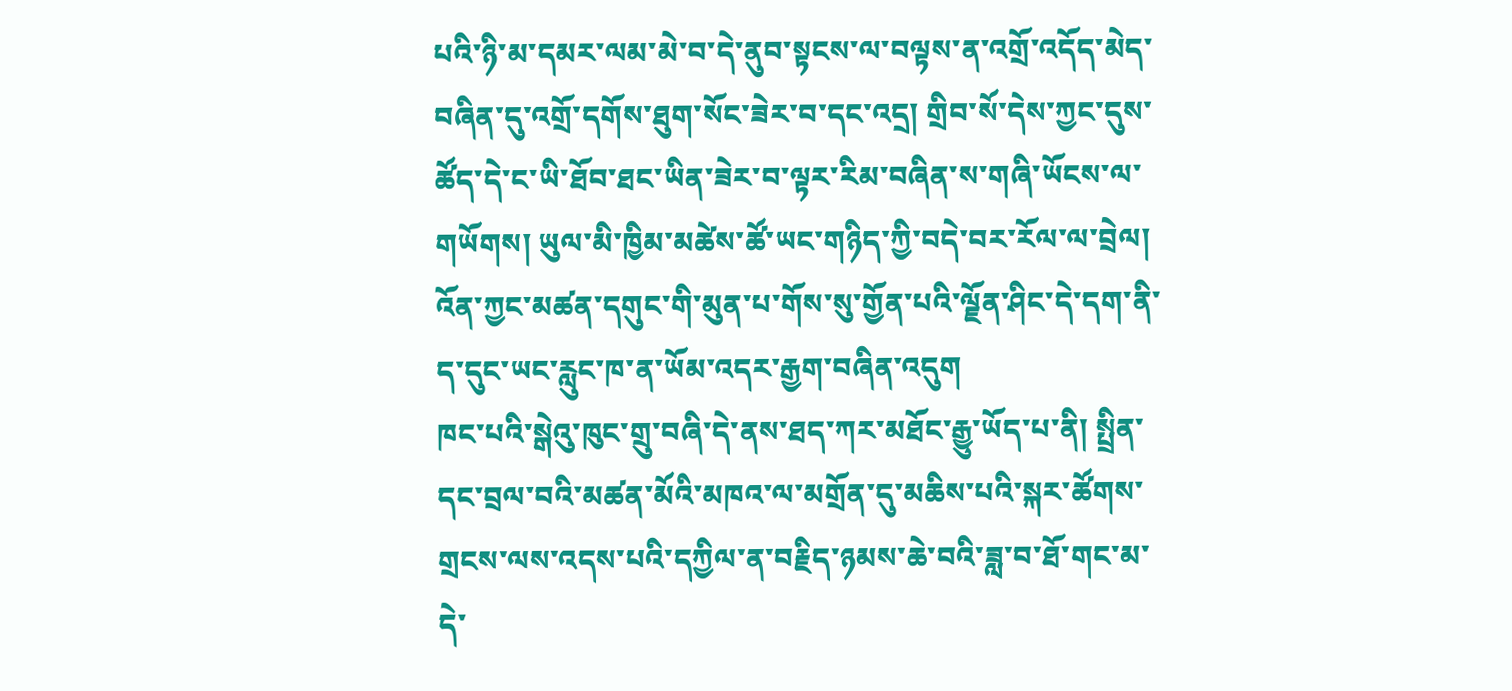པའི་ཉི་མ་དམར་ལམ་མེ་བ་དེ་ནུབ་སྟངས་ལ་བལྟས་ན་འགྲོ་འདོད་མེད་བཞིན་དུ་འགྲོ་དགོས་ཐུག་སོང་ཟེར་བ་དང་འདྲ། གྲིབ་སོ་དེས་ཀྱང་དུས་ཚོད་དེ་ང་ཡི་ཐོབ་ཐང་ཡིན་ཟེར་བ་ལྟར་རིམ་བཞིན་ས་གཞི་ཡོངས་ལ་གཡོགས། ཡུལ་མི་ཁྱིམ་མཚེས་ཚོ་ཡང་གཉིད་ཀྱི་བདེ་བར་རོལ་ལ་བྲེལ། འོན་ཀྱང་མཚན་དགུང་གི་མུན་པ་གོས་སུ་གྱོན་པའི་ལྗོན་ཤིང་དེ་དག་ནི་ད་དུང་ཡང་རླུང་ཁ་ན་ཡོམ་འདར་རྒྱག་བཞིན་འདུག
ཁང་པའི་སྒེའུ་ཁུང་གྲུ་བཞི་དེ་ནས་ཐད་ཀར་མཐོང་རྒྱུ་ཡོད་པ་ནི། སྤྲིན་དང་བྲལ་བའི་མཚན་མོའི་མཁའ་ལ་མགྲོན་དུ་མཆིས་པའི་སྐར་ཚོགས་གྲངས་ལས་འདས་པའི་དཀྱིལ་ན་བརྗིད་ཉམས་ཆེ་བའི་ཟླ་བ་ཐོ་གང་མ་དེ་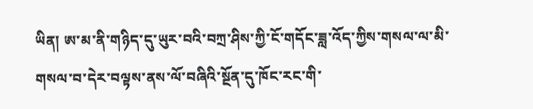ཡིན། ཨ་མ་ནི་གཉིད་དུ་ཡུར་བའི་བཀྲ་ཤིས་ཀྱི་ངོ་གདོང་ཟླ་འོད་ཀྱིས་གསལ་ལ་མི་གསལ་བ་དེར་བལྟས་ནས་ལོ་བཞིའི་སྔོན་དུ་ཁོང་རང་གི་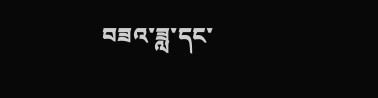བཟའ་ཟླ་དང་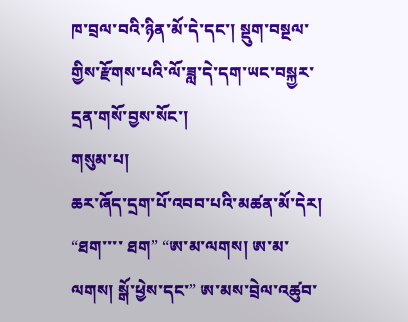ཁ་བྲལ་བའི་ཉིན་མོ་དེ་དང་། སྡུག་བསྔལ་གྱིས་རྫོགས་པའི་ལོ་ཟླ་དེ་དག་ཡང་བསྐྱར་དྲན་གསོ་བྱས་སོང་།
གསུམ་པ།
ཆར་ཞོད་དྲག་པོ་འབབ་པའི་མཚན་མོ་དེར། “ཐག་་་་ ཐག” “ཨ་མ་ལགས། ཨ་མ་ལགས། སྒོ་ཕྱེས་དང་” ཨ་མས་བྲེལ་འཚུབ་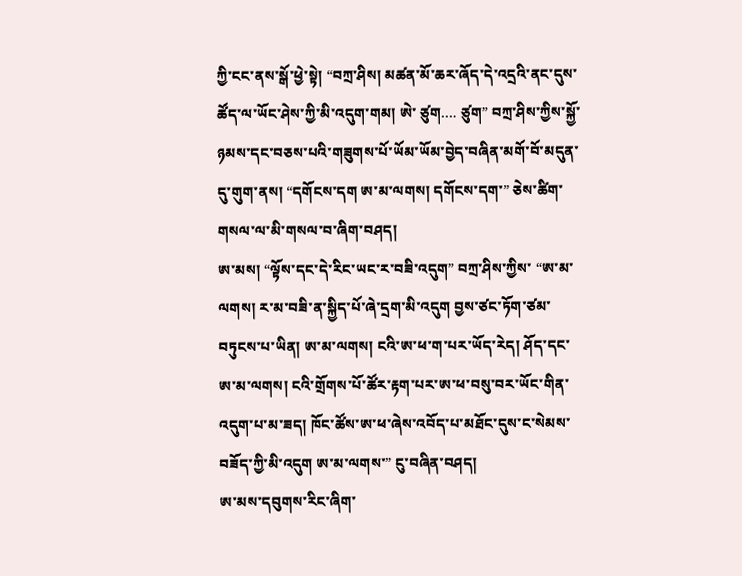ཀྱི་ངང་ནས་སྒོ་ཕྱེ་སྟེ། “བཀྲ་ཤིས། མཚན་མོ་ཆར་ཞོད་དེ་འདྲའི་ནང་དུས་ཚོད་ལ་ཡོང་ཤེས་ཀྱི་མི་འདུག་གམ། ཨེ་ ཙུག…. ཙུག” བཀྲ་ཤིས་ཀྱིས་སྐྱོ་ཉམས་དང་བཅས་པའི་གཟུགས་པོ་ཡོམ་ཡོམ་བྱེད་བཞིན་མགོ་བོ་མདུན་དུ་གུག་ནས། “དགོངས་དག ཨ་མ་ལགས། དགོངས་དག་” ཅེས་ཚིག་གསལ་ལ་མི་གསལ་བ་ཞིག་བཤད།
ཨ་མས། “ལྟོས་དང་དེ་རིང་ཡང་ར་བཟི་འདུག” བཀྲ་ཤིས་ཀྱིས་ “ཨ་མ་ལགས། ར་མ་བཟི་ན་སྐྱིད་པོ་ཞེ་དྲག་མི་འདུག བྱས་ཙང་ཏོག་ཙམ་བཏུངས་པ་ཡིན། ཨ་མ་ལགས། ངའི་ཨ་ཕ་ག་པར་ཡོད་རེད། ཤོད་དང་ཨ་མ་ལགས། ངའི་གྲོགས་པོ་ཚོར་རྟག་པར་ཨ་ཕ་བསུ་བར་ཡོང་གིན་འདུག་པ་མ་ཟད། ཁོང་ཚོས་ཨ་ཕ་ཞེས་འབོད་པ་མཐོང་དུས་ང་སེམས་བཟོད་ཀྱི་མི་འདུག ཨ་མ་ལགས་” ངུ་བཞིན་བཤད།
ཨ་མས་དབུགས་རིང་ཞིག་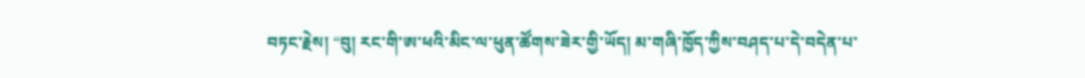བཏང་རྗེས། “བུ། རང་གི་ཨ་ཕའི་མིང་ལ་ཕུན་ཚོགས་ཟེར་གྱི་ཡོད། མ་གཞི་ཁྱོད་ཀྱིས་བཤད་པ་དེ་བདེན་པ་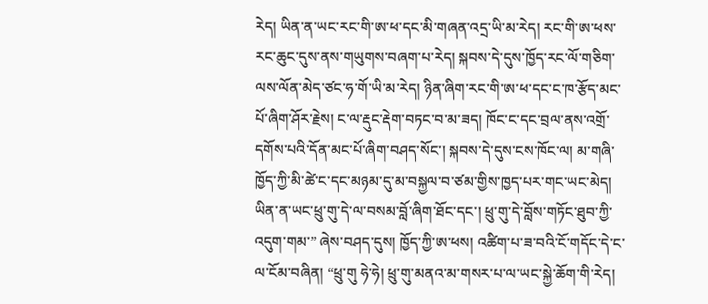རེད། ཡིན་ན་ཡང་རང་གི་ཨ་ཕ་དང་མི་གཞན་འདྲ་ཡི་མ་རེད། རང་གི་ཨ་ཕས་རང་ཆུང་དུས་ནས་གཡུགས་བཞག་པ་རེད། སྐབས་དེ་དུས་ཁྱོད་རང་ལོ་གཅིག་ལས་ལོན་མེད་ཙང་ཧ་གོ་ཡི་མ་རེད། ཉིན་ཞིག་རང་གི་ཨ་ཕ་དང་ང་ཁ་རྩོད་མང་པོ་ཞིག་ཤོར་རྗེས། ང་ལ་རྡུང་རྡེག་བཏང་བ་མ་ཟད། ཁོང་ང་དང་བྲལ་ནས་འགྲོ་དགོས་པའི་དོན་མང་པོ་ཞིག་བཤད་སོང་། སྐབས་དེ་དུས་ངས་ཁོང་ལ། མ་གཞི་ཁྱོད་ཀྱི་མི་ཚེ་ང་དང་མཉམ་དུ་མ་བསྐྱལ་བ་ཙམ་གྱིས་ཁྱད་པར་གང་ཡང་མེད། ཡིན་ན་ཡང་ཕྲུ་གུ་དེ་ལ་བསམ་བློ་ཞིག་ཐོང་དང་། ཕྲུ་གུ་དེ་བློས་གཏོང་ཐུབ་ཀྱི་འདུག་གམ་” ཞེས་བཤད་དུས། ཁྱོད་ཀྱི་ཨ་ཕས། འཚིག་པ་ཟ་བའི་ངོ་གདོང་དེ་ང་ལ་ངོམ་བཞིན། “ཕྲུ་གུ ཧེ་ཧེ། ཕྲུ་གུ་མནའ་མ་གསར་པ་ལ་ཡང་སྐྱེ་ཆོག་གི་རེད།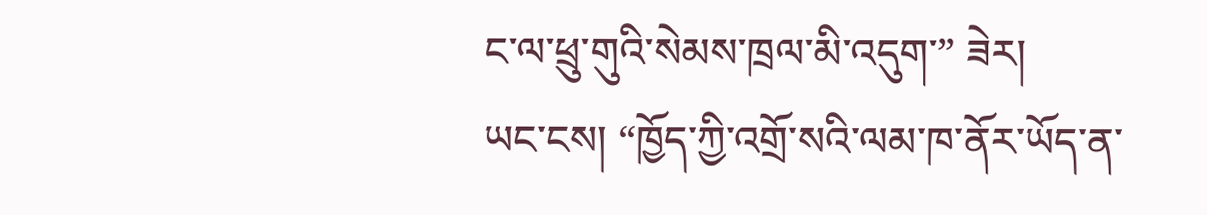ང་ལ་ཕྲུ་གུའི་སེམས་ཁྲལ་མི་འདུག་” ཟེར།
ཡང་ངས། “ཁྱོད་ཀྱི་འགྲོ་སའི་ལམ་ཁ་ནོར་ཡོད་ན་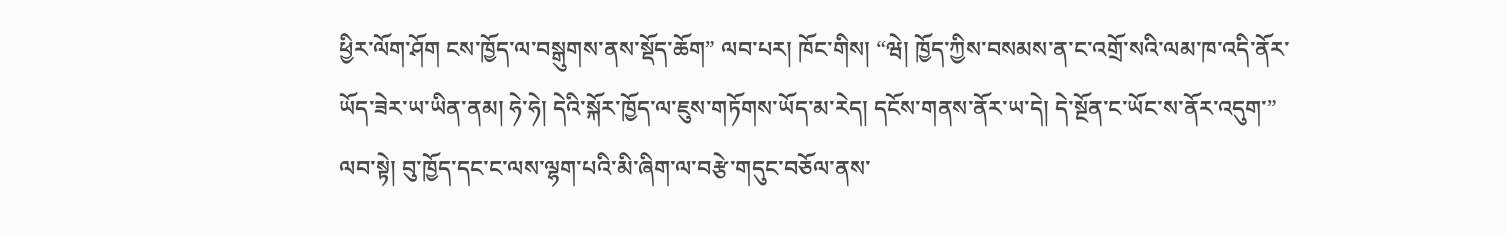ཕྱིར་ལོག་ཤོག ངས་ཁྱོད་ལ་བསྒུགས་ནས་སྡོད་ཆོག” ལབ་པར། ཁོང་གིས། “ཝེ། ཁྱོད་ཀྱིས་བསམས་ན་ང་འགྲོ་སའི་ལམ་ཁ་འདི་ནོར་ཡོད་ཟེར་ཡ་ཡིན་ནམ། ཧེ་ཧེ། དེའི་སྐོར་ཁྱོད་ལ་ཇུས་གཏོགས་ཡོད་མ་རེད། དངོས་གནས་ནོར་ཡ་དེ། དེ་སྔོན་ང་ཡོང་ས་ནོར་འདུག་” ལབ་སྟེ། བུ་ཁྱོད་དང་ང་ལས་ལྷག་པའི་མི་ཞིག་ལ་བརྩེ་གདུང་བཅོལ་ནས་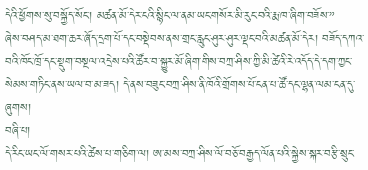དེའི་ཕྱོགས་སུ་བསྐྱོད་སོང་། མཚན་མོ་དེར་ངའི་སྙིང་ལ་ནམ་ཡང་གསོར་མི་རུང་བའི་རྨ་ཁ་ཞིག་བཟོས་”
ཞེས་བཤད་མ་ཐག་ཆར་ཞོད་དྲག་པོ་དང་བསྡེབས་ནས་གྲང་རླུང་ཤུར་ཤུར་ལྡང་བའི་མཚན་མོ་དེར། བཟོད་དཀའ་བའི་ཁོང་ཁྲོ་དང་སྡུག་བསྔལ་འདྲེས་པའི་ཚོར་བ་སྐྱུར་མོ་ཞིག་གིས་བཀྲ་ཤིས་ཀྱི་མི་ཚེའི་རེ་འདོད་དེ་དག་ཀྱང་སེམས་གཏིང་ནས་ཡལ་བ་མ་ཟད། དེ་ནས་བཟུང་བཀྲ་ཤིས་ནི་ཁོའི་གྲོགས་པོ་ངན་པ་ཚོ་དང་ལྷན་ལམ་ངན་དུ་ཞུགས།
བཞི་པ།
དེ་རིང་ཡང་ལོ་གསར་པའི་ཚེས་པ་གཅིག་ལ། ཨ་མས་བཀྲ་ཤིས་ལོ་བཅོ་བརྒྱད་ལོན་པའི་སྐྱེས་སྐར་བརྩི་སྲུང་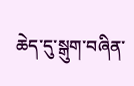ཆེད་དུ་སྒུག་བཞིན་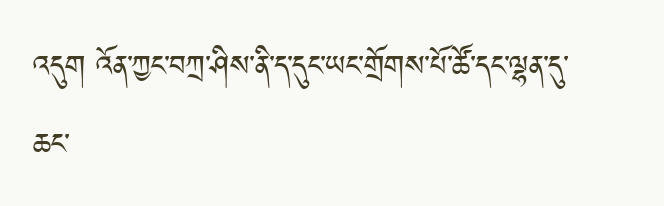འདུག འོན་ཀྱང་བཀྲ་ཤིས་ནི་ད་དུང་ཡང་གྲོགས་པོ་ཚོ་དང་ལྷན་དུ་ཆང་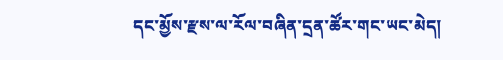དང་མྱོས་རྫས་ལ་རོལ་བཞིན་དྲན་ཚོར་གང་ཡང་མེད།